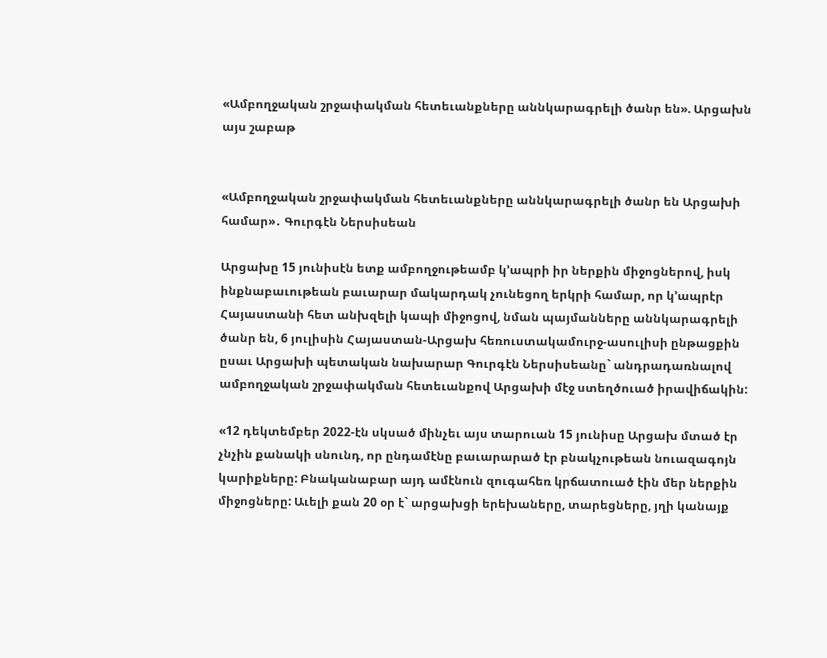«Ամբողջական շրջափակման հետեւանքները աննկարագրելի ծանր են». Արցախն այս շաբաթ


«Ամբողջական շրջափակման հետեւանքները աննկարագրելի ծանր են Արցախի համար»․ Գուրգէն Ներսիսեան

Արցախը 15 յունիսէն ետք ամբողջութեամբ կ’ապրի իր ներքին միջոցներով, իսկ ինքնաբաւութեան բաւարար մակարդակ չունեցող երկրի համար, որ կ’ապրէր Հայաստանի հետ անխզելի կապի միջոցով, նման պայմանները աննկարագրելի ծանր են, 6 յուլիսին Հայաստան-Արցախ հեռուստակամուրջ-ասուլիսի ընթացքին ըսաւ Արցախի պետական նախարար Գուրգէն Ներսիսեանը` անդրադառնալով ամբողջական շրջափակման հետեւանքով Արցախի մէջ ստեղծուած իրավիճակին:

«12 դեկտեմբեր 2022-էն սկսած մինչեւ այս տարուան 15 յունիսը Արցախ մտած էր չնչին քանակի սնունդ, որ ընդամէնը բաւարարած էր բնակչութեան նուազագոյն կարիքները: Բնականաբար այդ ամէնուն զուգահեռ կրճատուած էին մեր ներքին միջոցները: Աւելի քան 20 օր է` արցախցի երեխաները, տարեցները, յղի կանայք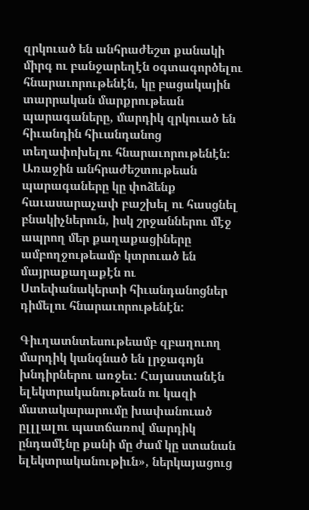զրկուած են անհրաժեշտ քանակի միրգ ու բանջարեղէն օգտագործելու հնարաւորութենէն, կը բացակային տարրական մարքրութեան պարագաները, մարդիկ զրկուած են հիւանդին հիւանդանոց տեղափոխելու հնարաւորութենէն: Առաջին անհրաժեշտութեան պարագաները կը փոձենք հաւասարաչափ բաշխել ու հասցնել բնակիչներուն, իսկ շրջաններու մէջ ապրող մեր քաղաքացիները ամբողջութեամբ կտրուած են մայրաքաղաքէն ու Ստեփանակերտի հիւանդանոցներ դիմելու հնարաւորութենէն:

Գիւղատնտեսութեամբ զբաղուող մարդիկ կանգնած են լրջագոյն խնդիրներու առջեւ: Հայաստանէն ելեկտրականութեան ու կազի մատակարարումը խափանուած ըլլլալու պատճառով մարդիկ ընդամէնը քանի մը ժամ կը ստանան ելեկտրականութիւն», ներկայացուց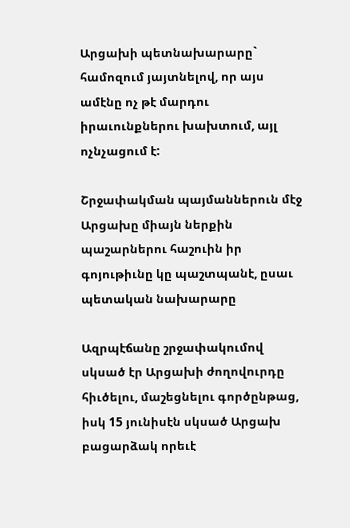Արցախի պետնախարարը` համոզում յայտնելով, որ այս ամէնը ոչ թէ մարդու իրաւունքներու խախտում, այլ ոչնչացում է:

Շրջափակման պայմաններուն մէջ Արցախը միայն ներքին պաշարներու հաշուին իր գոյութիւնը կը պաշտպանէ, ըսաւ պետական նախարարը

Ազրպէճանը շրջափակումով սկսած էր Արցախի ժողովուրդը հիւծելու, մաշեցնելու գործընթաց, իսկ 15 յունիսէն սկսած Արցախ բացարձակ որեւէ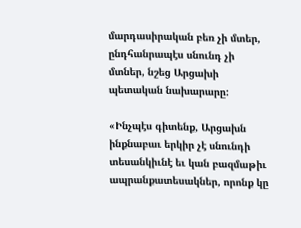մարդասիրական բեռ չի մտեր, ընդհանրապէս սնունդ չի մտներ, նշեց Արցախի պետական նախարարը:

«Ինչպէս գիտենք, Արցախն ինքնաբաւ երկիր չէ սնունդի տեսանկիւնէ եւ կան բազմաթիւ ապրանքատեսակներ, որոնք կը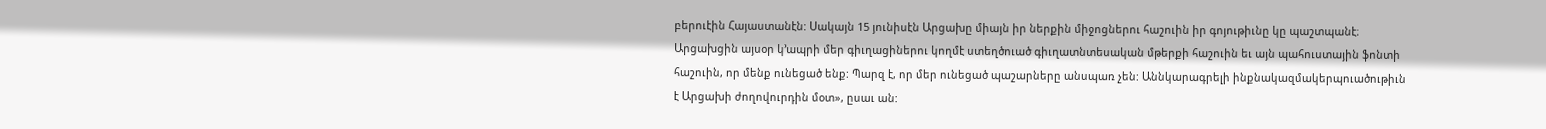բերուէին Հայաստանէն: Սակայն 15 յունիսէն Արցախը միայն իր ներքին միջոցներու հաշուին իր գոյութիւնը կը պաշտպանէ։ Արցախցին այսօր կ’ապրի մեր գիւղացիներու կողմէ ստեղծուած գիւղատնտեսական մթերքի հաշուին եւ այն պահուստային ֆոնտի հաշուին, որ մենք ունեցած ենք: Պարզ է, որ մեր ունեցած պաշարները անսպառ չեն: Աննկարագրելի ինքնակազմակերպուածութիւն է Արցախի ժողովուրդին մօտ», ըսաւ ան: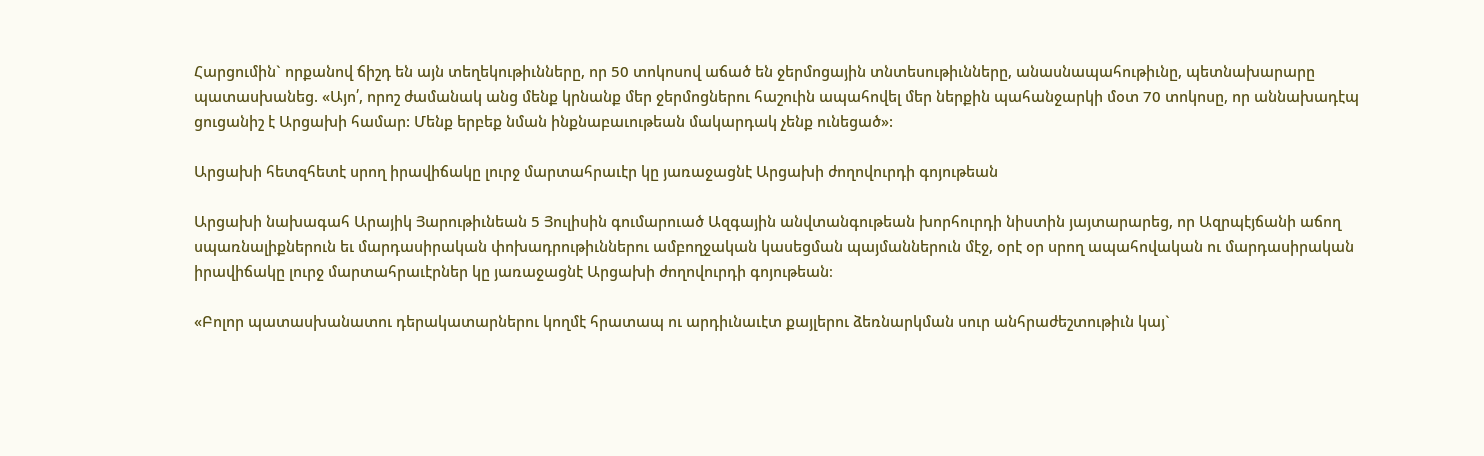Հարցումին` որքանով ճիշդ են այն տեղեկութիւնները, որ 50 տոկոսով աճած են ջերմոցային տնտեսութիւնները, անասնապահութիւնը, պետնախարարը պատասխանեց. «Այո՛, որոշ ժամանակ անց մենք կրնանք մեր ջերմոցներու հաշուին ապահովել մեր ներքին պահանջարկի մօտ 70 տոկոսը, որ աննախադէպ ցուցանիշ է Արցախի համար: Մենք երբեք նման ինքնաբաւութեան մակարդակ չենք ունեցած»:

Արցախի հետզհետէ սրող իրավիճակը լուրջ մարտահրաւէր կը յառաջացնէ Արցախի ժողովուրդի գոյութեան

Արցախի նախագահ Արայիկ Յարութիւնեան 5 Յուլիսին գումարուած Ազգային անվտանգութեան խորհուրդի նիստին յայտարարեց, որ Ազրպէյճանի աճող սպառնալիքներուն եւ մարդասիրական փոխադրութիւններու ամբողջական կասեցման պայմաններուն մէջ, օրէ օր սրող ապահովական ու մարդասիրական իրավիճակը լուրջ մարտահրաւէրներ կը յառաջացնէ Արցախի ժողովուրդի գոյութեան։

«Բոլոր պատասխանատու դերակատարներու կողմէ հրատապ ու արդիւնաւէտ քայլերու ձեռնարկման սուր անհրաժեշտութիւն կայ`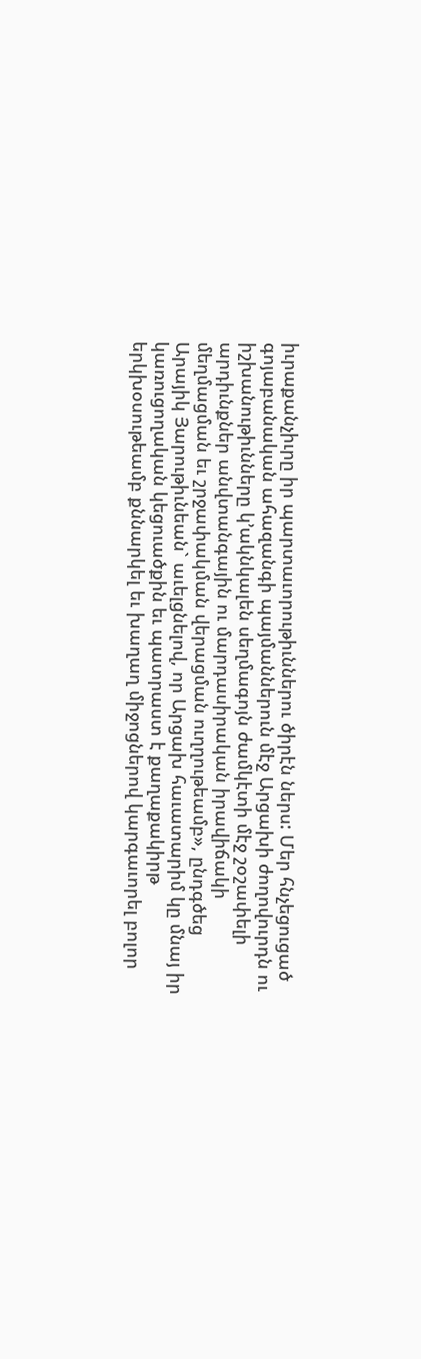իւրաքանչիւրը իր պարտաւորութիւններու ծիրէն ներս: Մեր հնչեցուցած գոյաբանական ահազանգի պայմաններուն մէջ Արցախի ժողովուրդն ու իշխանութիւնները կ’ակնկալեն սեղմագոյն ժամկէտի մէջ շօշափելի արդիւնքներ անվտանգային ու մարդասիրական իրավիճակի մեղմացման եւ շրջափակման վերացման ուղղութեամբ», ընդգծեց Արայիկ Յարութիւնեան` աւելցնելով, որ Արցախ հաւատարիմ կը մնայ իր կառուցողական կեցուածքին եւ պատրաստ է քաղաքակիրթ երկխօսութեամբ քննարկել եւ խաղաղ միջոցներով կարգաւորել բոլոր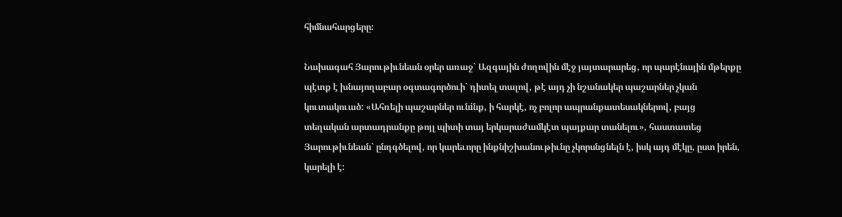հիմնահարցերը:

Նախագահ Յարութիւնեան օրեր առաջ` Ազգային ժողովին մէջ յայտարարեց, որ պարէնային մթերքը պէտք է խնայողաբար օգտագործուի` դիտել տալով, թէ այդ չի նշանակեր պաշարներ չկան կուտակուած: «Ահռելի պաշարներ ունiնք, ի հարկէ, ոչ բոլոր ապրանքատեսակներով, բայց տեղական արտադրանքը թոյլ պիտի տայ երկարաժամկէտ պայքար տանելու», հաստատեց Յարութիւնեան` ընդգծելով, որ կարեւորը ինքնիշխանութիւնը չկորսնցնելն է, իսկ այդ մէկը, ըստ իրեն, կարելի է: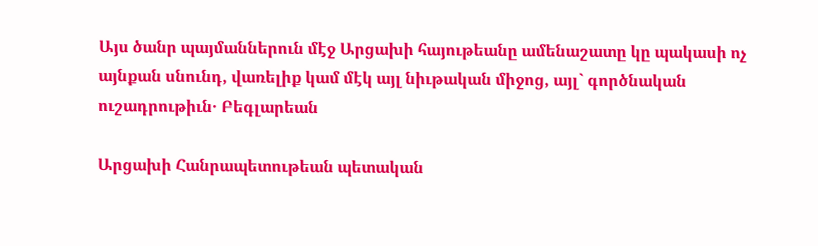Այս ծանր պայմաններուն մէջ Արցախի հայութեանը ամենաշատը կը պակասի ոչ այնքան սնունդ, վառելիք կամ մէկ այլ նիւթական միջոց, այլ` գործնական ուշադրութիւն․ Բեգլարեան

Արցախի Հանրապետութեան պետական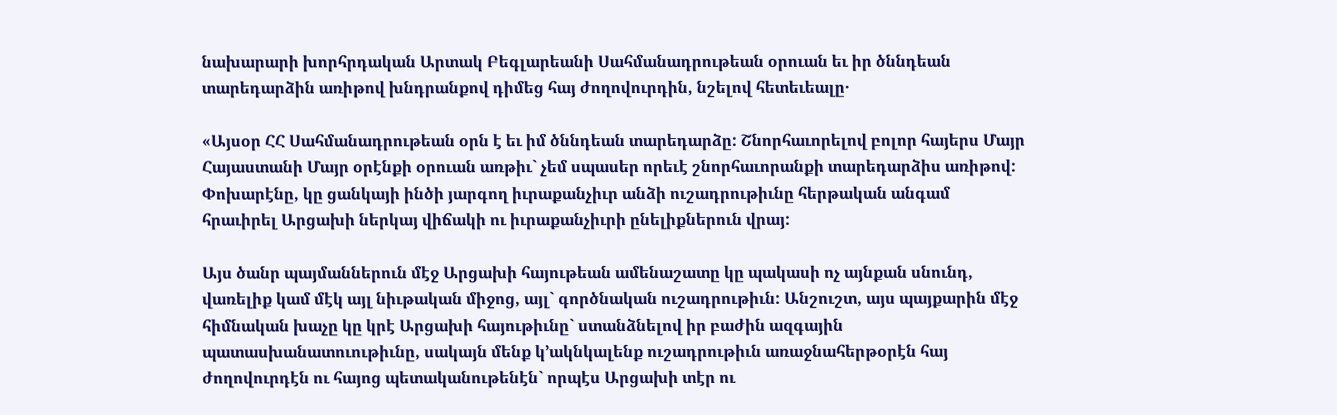նախարարի խորհրդական Արտակ Բեգլարեանի Սահմանադրութեան օրուան եւ իր ծննդեան տարեդարձին առիթով խնդրանքով դիմեց հայ ժողովուրդին, նշելով հետեւեալը․

«Այսօր ՀՀ Սահմանադրութեան օրն է եւ իմ ծննդեան տարեդարձը: Շնորհաւորելով բոլոր հայերս Մայր Հայաստանի Մայր օրէնքի օրուան առթիւ` չեմ սպասեր որեւէ շնորհաւորանքի տարեդարձիս առիթով: Փոխարէնը, կը ցանկայի ինծի յարգող իւրաքանչիւր անձի ուշադրութիւնը հերթական անգամ հրաւիրել Արցախի ներկայ վիճակի ու իւրաքանչիւրի ընելիքներուն վրայ:

Այս ծանր պայմաններուն մէջ Արցախի հայութեան ամենաշատը կը պակասի ոչ այնքան սնունդ, վառելիք կամ մէկ այլ նիւթական միջոց, այլ` գործնական ուշադրութիւն: Անշուշտ, այս պայքարին մէջ հիմնական խաչը կը կրէ Արցախի հայութիւնը` ստանձնելով իր բաժին ազգային պատասխանատուութիւնը, սակայն մենք կ’ակնկալենք ուշադրութիւն առաջնահերթօրէն հայ ժողովուրդէն ու հայոց պետականութենէն` որպէս Արցախի տէր ու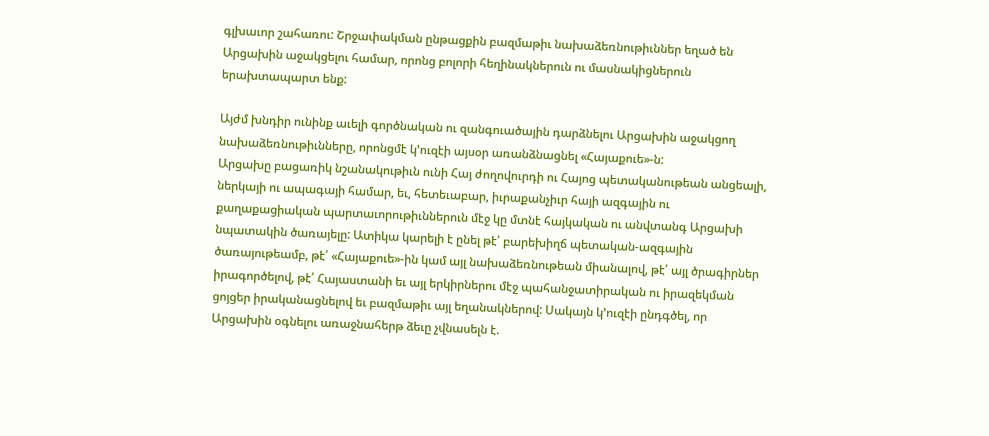գլխաւոր շահառու: Շրջափակման ընթացքին բազմաթիւ նախաձեռնութիւններ եղած են Արցախին աջակցելու համար, որոնց բոլորի հեղինակներուն ու մասնակիցներուն երախտապարտ ենք:

Այժմ խնդիր ունինք աւելի գործնական ու զանգուածային դարձնելու Արցախին աջակցող նախաձեռնութիւնները, որոնցմէ կ’ուզէի այսօր առանձնացնել «Հայաքուե»-ն:
Արցախը բացառիկ նշանակութիւն ունի Հայ ժողովուրդի ու Հայոց պետականութեան անցեալի, ներկայի ու ապագայի համար, եւ, հետեւաբար, իւրաքանչիւր հայի ազգային ու քաղաքացիական պարտաւորութիւններուն մէջ կը մտնէ հայկական ու անվտանգ Արցախի նպատակին ծառայելը: Ատիկա կարելի է ընել թէ՛ բարեխիղճ պետական-ազգային ծառայութեամբ, թէ՛ «Հայաքուե»-ին կամ այլ նախաձեռնութեան միանալով, թէ՛ այլ ծրագիրներ իրագործելով, թէ՛ Հայաստանի եւ այլ երկիրներու մէջ պահանջատիրական ու իրազեկման ցոյցեր իրականացնելով եւ բազմաթիւ այլ եղանակներով: Սակայն կ’ուզէի ընդգծել, որ Արցախին օգնելու առաջնահերթ ձեւը չվնասելն է.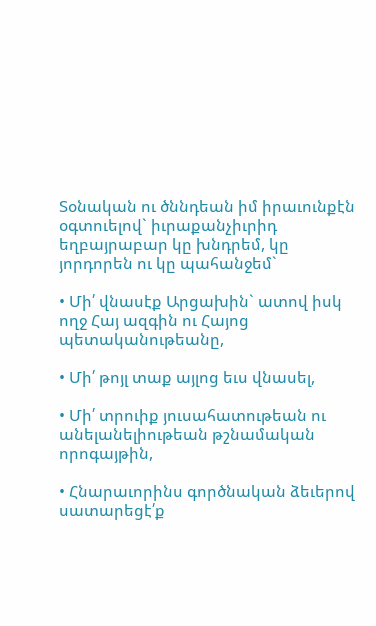Տօնական ու ծննդեան իմ իրաւունքէն օգտուելով` իւրաքանչիւրիդ եղբայրաբար կը խնդրեմ, կը յորդորեն ու կը պահանջեմ`

• Մի՛ վնասէք Արցախին` ատով իսկ ողջ Հայ ազգին ու Հայոց պետականութեանը,

• Մի՛ թոյլ տաք այլոց եւս վնասել,

• Մի՛ տրուիք յուսահատութեան ու անելանելիութեան թշնամական որոգայթին,

• Հնարաւորինս գործնական ձեւերով սատարեցէ՛ք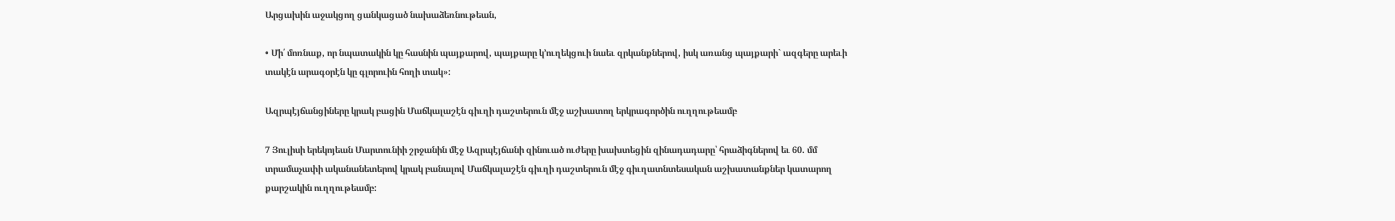Արցախին աջակցող ցանկացած նախաձեռնութեան,

• Մի՛ մոռնաք, որ նպատակին կը հասնին պայքարով, պայքարը կ’ուղեկցուի նաեւ զրկանքներով, իսկ առանց պայքարի` ազգերը արեւի տակէն արագօրէն կը գլորուին հողի տակ»:

Ազրպէյճանցիները կրակ բացին Մաճկալաշէն գիւղի դաշտերուն մէջ աշխատող երկրագործին ուղղութեամբ

7 Յուլիսի երեկոյեան Մարտունիի շրջանին մէջ Ազրպէյճանի զինուած ուժերը խախտեցին զինադադարը՝ հրաձիգներով եւ 60. մմ տրամաչափի ականանետերով կրակ բանալով Մաճկալաշէն գիւղի դաշտերուն մէջ գիւղատնտեսական աշխատանքներ կատարող քարշակին ուղղութեամբ: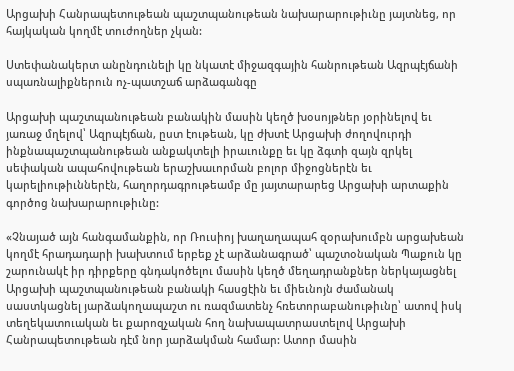Արցախի Հանրապետութեան պաշտպանութեան նախարարութիւնը յայտնեց, որ հայկական կողմէ տուժողներ չկան:

Ստեփանակերտ անընդունելի կը նկատէ միջազգային հանրութեան Ազրպէյճանի սպառնալիքներուն ոչ-պատշաճ արձագանգը

Արցախի պաշտպանութեան բանակին մասին կեղծ խօսոյթներ յօրինելով եւ յառաջ մղելով՝ Ազրպէյճան, ըստ էութեան, կը ժխտէ Արցախի ժողովուրդի ինքնապաշտպանութեան անքակտելի իրաւունքը եւ կը ձգտի զայն զրկել սեփական ապահովութեան երաշխաւորման բոլոր միջոցներէն եւ կարելիութիւններէն, հաղորդագրութեամբ մը յայտարարեց Արցախի արտաքին գործոց նախարարութիւնը:

«Չնայած այն հանգամանքին, որ Ռուսիոյ խաղաղապահ զօրախումբն արցախեան կողմէ հրադադարի խախտում երբեք չէ արձանագրած՝ պաշտօնական Պաքուն կը շարունակէ իր դիրքերը գնդակոծելու մասին կեղծ մեղադրանքներ ներկայացնել Արցախի պաշտպանութեան բանակի հասցէին եւ միեւնոյն ժամանակ սաստկացնել յարձակողապաշտ ու ռազմատենչ հռետորաբանութիւնը՝ ատով իսկ տեղեկատուական եւ քարոզչական հող նախապատրաստելով Արցախի Հանրապետութեան դէմ նոր յարձակման համար: Ատոր մասին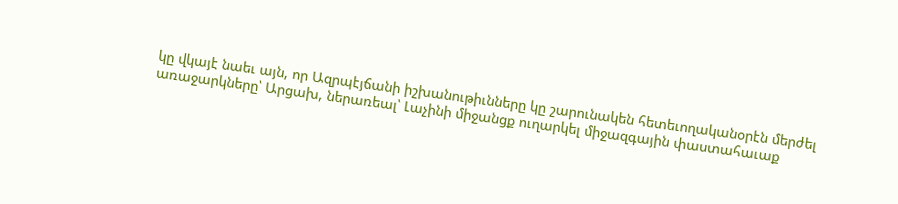կը վկայէ նաեւ այն, որ Ազրպէյճանի իշխանութիւնները կը շարունակեն հետեւողականօրէն մերժել առաջարկները՝ Արցախ, ներառեալ՝ Լաչինի միջանցք ուղարկել միջազգային փաստահաւաք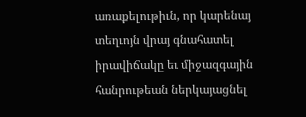առաքելութիւն, որ կարենայ տեղւոյն վրայ գնահատել իրավիճակը եւ միջազգային հանրութեան ներկայացնել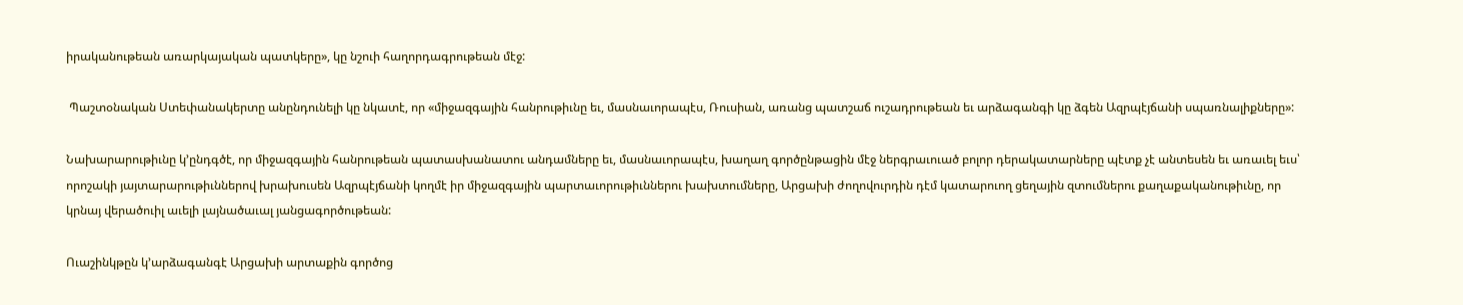իրականութեան առարկայական պատկերը», կը նշուի հաղորդագրութեան մէջ:

 Պաշտօնական Ստեփանակերտը անընդունելի կը նկատէ, որ «միջազգային հանրութիւնը եւ, մասնաւորապէս, Ռուսիան, առանց պատշաճ ուշադրութեան եւ արձագանգի կը ձգեն Ազրպէյճանի սպառնալիքները»:

Նախարարութիւնը կ’ընդգծէ, որ միջազգային հանրութեան պատասխանատու անդամները եւ, մասնաւորապէս, խաղաղ գործընթացին մէջ ներգրաւուած բոլոր դերակատարները պէտք չէ անտեսեն եւ առաւել եւս՝ որոշակի յայտարարութիւններով խրախուսեն Ազրպէյճանի կողմէ իր միջազգային պարտաւորութիւններու խախտումները, Արցախի ժողովուրդին դէմ կատարուող ցեղային զտումներու քաղաքականութիւնը, որ կրնայ վերածուիլ աւելի լայնածաւալ յանցագործութեան:

Ուաշինկթըն կ’արձագանգէ Արցախի արտաքին գործոց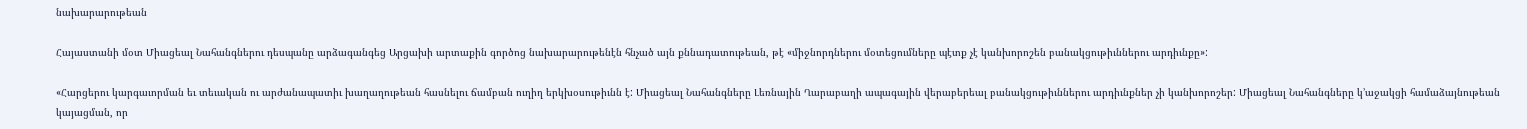նախարարութեան

Հայաստանի մօտ Միացեալ Նահանգներու դեսպանը արձագանգեց Արցախի արտաքին գործոց նախարարութենէն հնչած այն քննադատութեան, թէ «միջնորդներու մօտեցումները պէտք չէ կանխորոշեն բանակցութիւններու արդիւնքը»:

«Հարցերու կարգաւորման եւ տեւական ու արժանապատիւ խաղաղութեան հասնելու ճամբան ուղիղ երկխօսութիւնն է: Միացեալ Նահանգները Լեռնային Ղարաբաղի ապագային վերաբերեալ բանակցութիւններու արդիւնքներ չի կանխորոշեր: Միացեալ Նահանգները կ’աջակցի համաձայնութեան կայացման, որ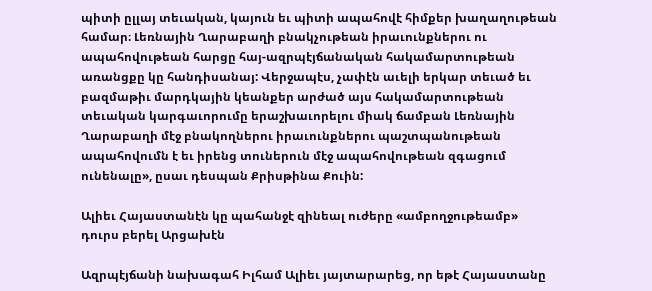պիտի ըլլայ տեւական, կայուն եւ պիտի ապահովէ հիմքեր խաղաղութեան համար։ Լեռնային Ղարաբաղի բնակչութեան իրաւունքներու ու ապահովութեան հարցը հայ-ազրպէյճանական հակամարտութեան առանցքը կը հանդիսանայ: Վերջապէս, չափէն աւելի երկար տեւած եւ բազմաթիւ մարդկային կեանքեր արժած այս հակամարտութեան տեւական կարգաւորումը երաշխաւորելու միակ ճամբան Լեռնային Ղարաբաղի մէջ բնակողներու իրաւունքներու պաշտպանութեան ապահովումն է եւ իրենց տուներուն մէջ ապահովութեան զգացում ունենալը», ըսաւ դեսպան Քրիսթինա Քուին:

Ալիեւ Հայաստանէն կը պահանջէ զինեալ ուժերը «ամբողջութեամբ» դուրս բերել Արցախէն

Ազրպէյճանի նախագահ Իլհամ Ալիեւ յայտարարեց, որ եթէ Հայաստանը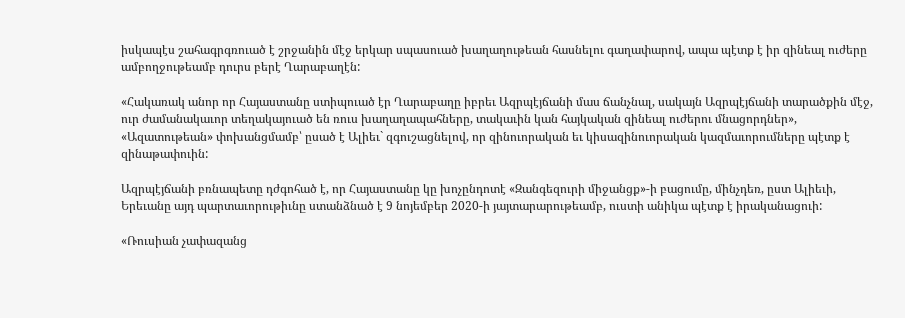իսկապէս շահագրգռուած է շրջանին մէջ երկար սպասուած խաղաղութեան հասնելու գաղափարով, ապա պէտք է իր զինեալ ուժերը ամբողջութեամբ դուրս բերէ Ղարաբաղէն:

«Հակառակ անոր որ Հայաստանը ստիպուած էր Ղարաբաղը իբրեւ Ազրպէյճանի մաս ճանչնալ, սակայն Ազրպէյճանի տարածքին մէջ, ուր ժամանակաւոր տեղակայուած են ռուս խաղաղապահները, տակաւին կան հայկական զինեալ ուժերու մնացորդներ», «Ազատութեան» փոխանցմամբ՝ ըսած է Ալիեւ` զգուշացնելով, որ զինուորական եւ կիսազինուորական կազմաւորումները պէտք է զինաթափուին:

Ազրպէյճանի բռնապետը դժգոհած է, որ Հայաստանը կը խոչընդոտէ «Զանգեզուրի միջանցք»-ի բացումը, մինչդեռ, ըստ Ալիեւի, Երեւանը այդ պարտաւորութիւնը ստանձնած է 9 նոյեմբեր 2020-ի յայտարարութեամբ, ուստի անիկա պէտք է իրականացուի:

«Ռուսիան չափազանց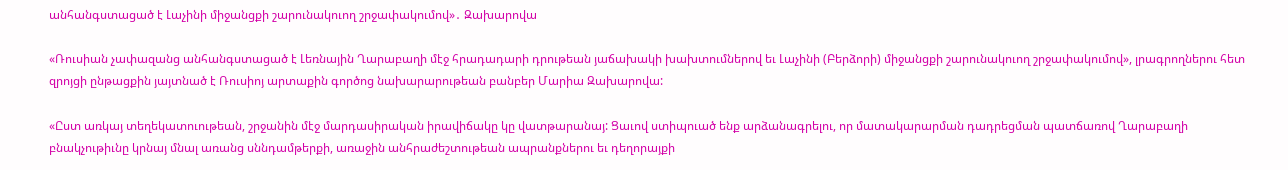անհանգստացած է Լաչինի միջանցքի շարունակուող շրջափակումով»․ Զախարովա

«Ռուսիան չափազանց անհանգստացած է Լեռնային Ղարաբաղի մէջ հրադադարի դրութեան յաճախակի խախտումներով եւ Լաչինի (Բերձորի) միջանցքի շարունակուող շրջափակումով», լրագրողներու հետ զրոյցի ընթացքին յայտնած է Ռուսիոյ արտաքին գործոց նախարարութեան բանբեր Մարիա Զախարովա:

«Ըստ առկայ տեղեկատուութեան, շրջանին մէջ մարդասիրական իրավիճակը կը վատթարանայ: Ցաւով ստիպուած ենք արձանագրելու, որ մատակարարման դադրեցման պատճառով Ղարաբաղի բնակչութիւնը կրնայ մնալ առանց սննդամթերքի, առաջին անհրաժեշտութեան ապրանքներու եւ դեղորայքի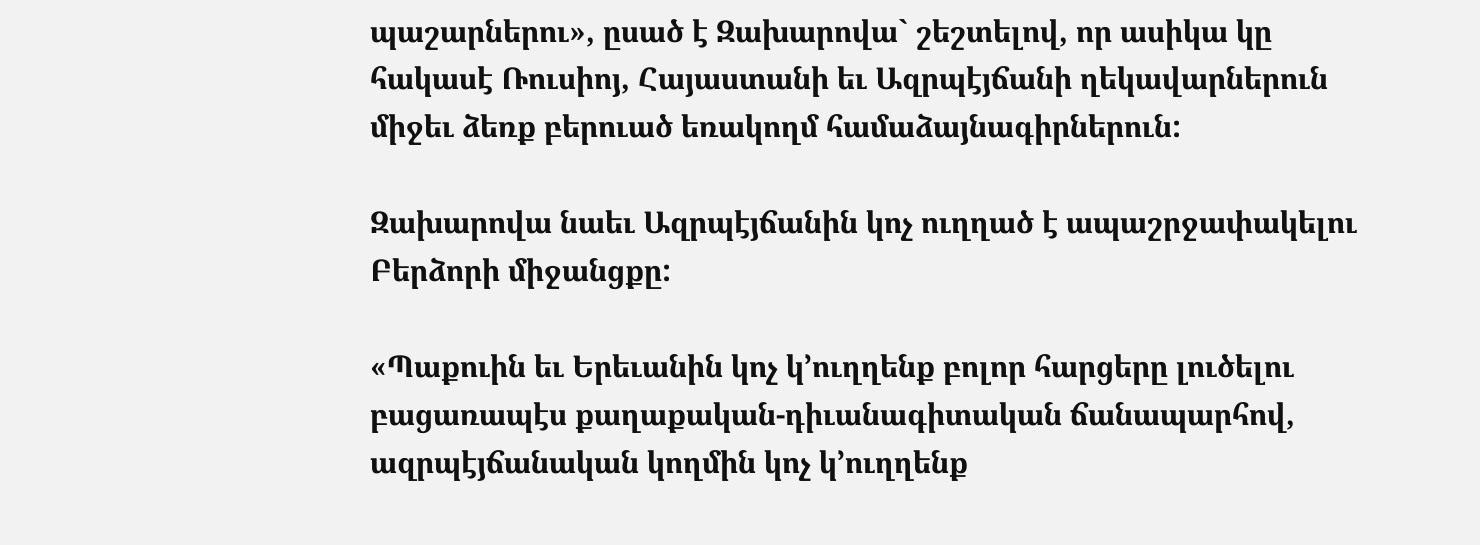պաշարներու», ըսած է Զախարովա` շեշտելով, որ ասիկա կը հակասէ Ռուսիոյ, Հայաստանի եւ Ազրպէյճանի ղեկավարներուն միջեւ ձեռք բերուած եռակողմ համաձայնագիրներուն:

Զախարովա նաեւ Ազրպէյճանին կոչ ուղղած է ապաշրջափակելու Բերձորի միջանցքը:

«Պաքուին եւ Երեւանին կոչ կ’ուղղենք բոլոր հարցերը լուծելու բացառապէս քաղաքական-դիւանագիտական ճանապարհով, ազրպէյճանական կողմին կոչ կ’ուղղենք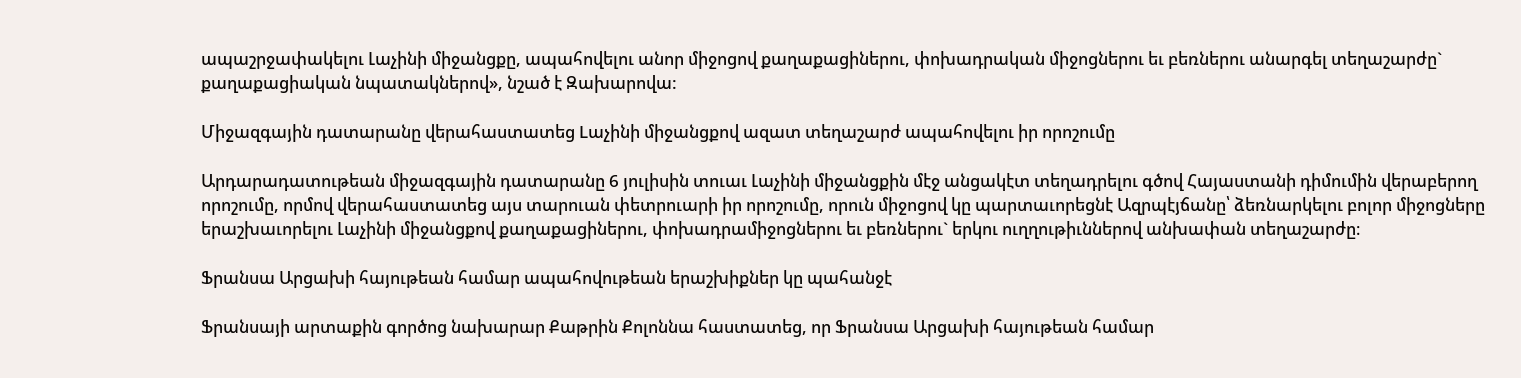ապաշրջափակելու Լաչինի միջանցքը, ապահովելու անոր միջոցով քաղաքացիներու, փոխադրական միջոցներու եւ բեռներու անարգել տեղաշարժը` քաղաքացիական նպատակներով», նշած է Զախարովա:

Միջազգային դատարանը վերահաստատեց Lաչինի միջանցքով ազատ տեղաշարժ ապահովելու իր որոշումը

Արդարադատութեան միջազգային դատարանը 6 յուլիսին տուաւ Լաչինի միջանցքին մէջ անցակէտ տեղադրելու գծով Հայաստանի դիմումին վերաբերող որոշումը, որմով վերահաստատեց այս տարուան փետրուարի իր որոշումը, որուն միջոցով կը պարտաւորեցնէ Ազրպէյճանը՝ ձեռնարկելու բոլոր միջոցները երաշխաւորելու Լաչինի միջանցքով քաղաքացիներու, փոխադրամիջոցներու եւ բեռներու` երկու ուղղութիւններով անխափան տեղաշարժը։

Ֆրանսա Արցախի հայութեան համար ապահովութեան երաշխիքներ կը պահանջէ

Ֆրանսայի արտաքին գործոց նախարար Քաթրին Քոլոննա հաստատեց, որ Ֆրանսա Արցախի հայութեան համար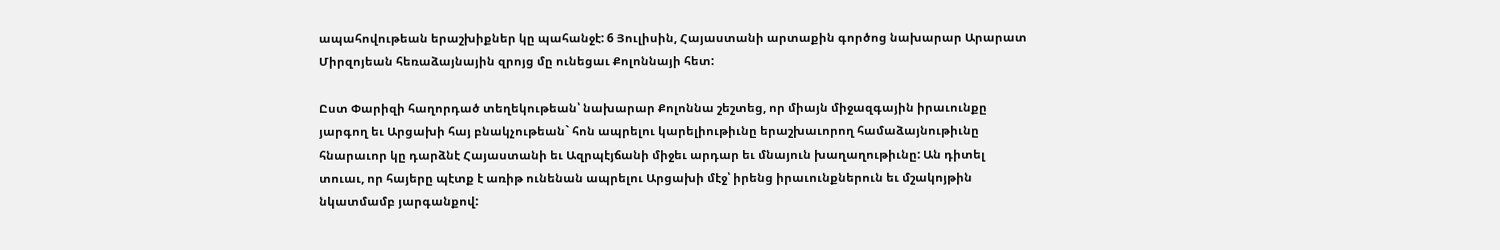ապահովութեան երաշխիքներ կը պահանջէ: 6 Յուլիսին, Հայաստանի արտաքին գործոց նախարար Արարատ Միրզոյեան հեռաձայնային զրոյց մը ունեցաւ Քոլոննայի հետ:

Ըստ Փարիզի հաղորդած տեղեկութեան՝ նախարար Քոլոննա շեշտեց, որ միայն միջազգային իրաւունքը յարգող եւ Արցախի հայ բնակչութեան` հոն ապրելու կարելիութիւնը երաշխաւորող համաձայնութիւնը հնարաւոր կը դարձնէ Հայաստանի եւ Ազրպէյճանի միջեւ արդար եւ մնայուն խաղաղութիւնը: Ան դիտել տուաւ, որ հայերը պէտք է առիթ ունենան ապրելու Արցախի մէջ՝ իրենց իրաւունքներուն եւ մշակոյթին նկատմամբ յարգանքով: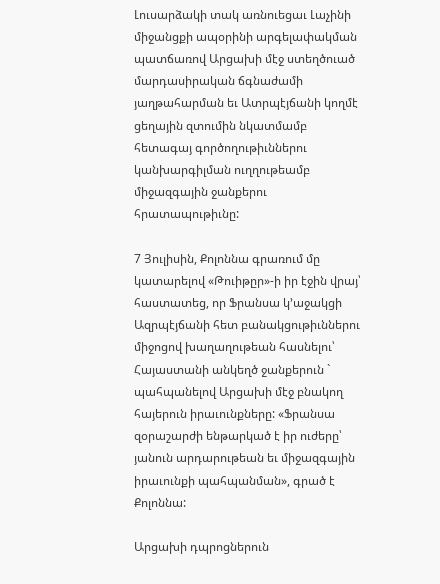Լուսարձակի տակ առնուեցաւ Լաչինի միջանցքի ապօրինի արգելափակման պատճառով Արցախի մէջ ստեղծուած մարդասիրական ճգնաժամի յաղթահարման եւ Ատրպէյճանի կողմէ ցեղային զտումին նկատմամբ հետագայ գործողութիւններու կանխարգիլման ուղղութեամբ միջազգային ջանքերու հրատապութիւնը:

7 Յուլիսին, Քոլոննա գրառում մը կատարելով «Թուիթըր»-ի իր էջին վրայ՝ հաստատեց, որ Ֆրանսա կ’աջակցի Ազրպէյճանի հետ բանակցութիւններու միջոցով խաղաղութեան հասնելու՝ Հայաստանի անկեղծ ջանքերուն ` պահպանելով Արցախի մէջ բնակող հայերուն իրաւունքները: «Ֆրանսա զօրաշարժի ենթարկած է իր ուժերը՝ յանուն արդարութեան եւ միջազգային իրաւունքի պահպանման», գրած է Քոլոննա:

Արցախի դպրոցներուն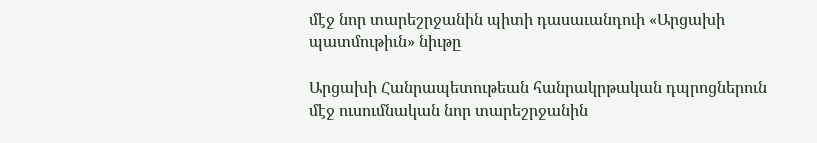մէջ նոր տարեշրջանին պիտի դասաւանդուի «Արցախի պատմութիւն» նիւթը

Արցախի Հանրապետութեան հանրակրթական դպրոցներուն մէջ ուսումնական նոր տարեշրջանին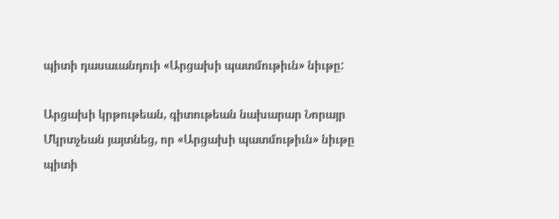պիտի դասաւանդուի «Արցախի պատմութիւն» նիւթը:

Արցախի կրթութեան, գիտութեան նախարար Նորայր Մկրտչեան յայտնեց, որ «Արցախի պատմութիւն» նիւթը պիտի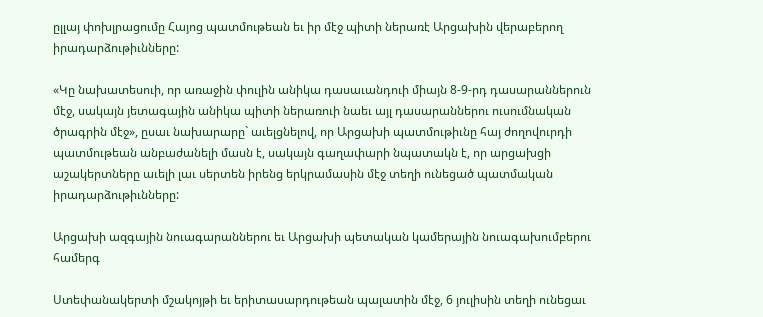ըլլայ փոխլրացումը Հայոց պատմութեան եւ իր մէջ պիտի ներառէ Արցախին վերաբերող իրադարձութիւնները:

«Կը նախատեսուի, որ առաջին փուլին անիկա դասաւանդուի միայն 8-9-րդ դասարաններուն մէջ, սակայն յետագային անիկա պիտի ներառուի նաեւ այլ դասարաններու ուսումնական ծրագրին մէջ», ըսաւ նախարարը` աւելցնելով, որ Արցախի պատմութիւնը հայ ժողովուրդի պատմութեան անբաժանելի մասն է, սակայն գաղափարի նպատակն է, որ արցախցի աշակերտները աւելի լաւ սերտեն իրենց երկրամասին մէջ տեղի ունեցած պատմական իրադարձութիւնները:

Արցախի ազգային նուագարաններու եւ Արցախի պետական կամերային նուագախումբերու համերգ

Ստեփանակերտի մշակոյթի եւ երիտասարդութեան պալատին մէջ, 6 յուլիսին տեղի ունեցաւ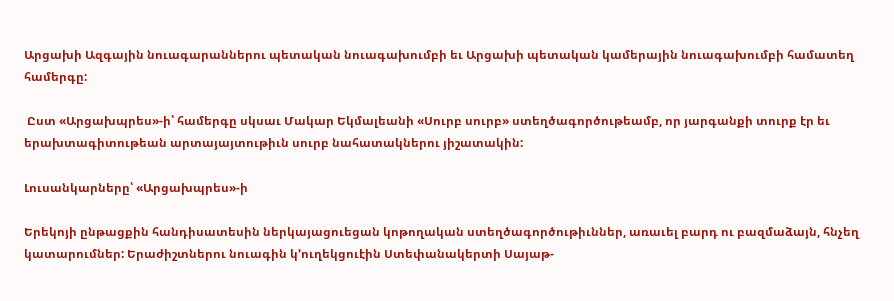Արցախի Ազգային նուագարաններու պետական նուագախումբի եւ Արցախի պետական կամերային նուագախումբի համատեղ համերգը:

 Ըստ «Արցախպրես»-ի՝ համերգը սկսաւ Մակար Եկմալեանի «Սուրբ սուրբ» ստեղծագործութեամբ, որ յարգանքի տուրք էր եւ երախտագիտութեան արտայայտութիւն սուրբ նահատակներու յիշատակին:

Լուսանկարները՝ «Արցախպրես»-ի

Երեկոյի ընթացքին հանդիսատեսին ներկայացուեցան կոթողական ստեղծագործութիւններ, առաւել բարդ ու բազմաձայն, հնչեղ կատարումներ: Երաժիշտներու նուագին կ’ուղեկցուէին Ստեփանակերտի Սայաթ-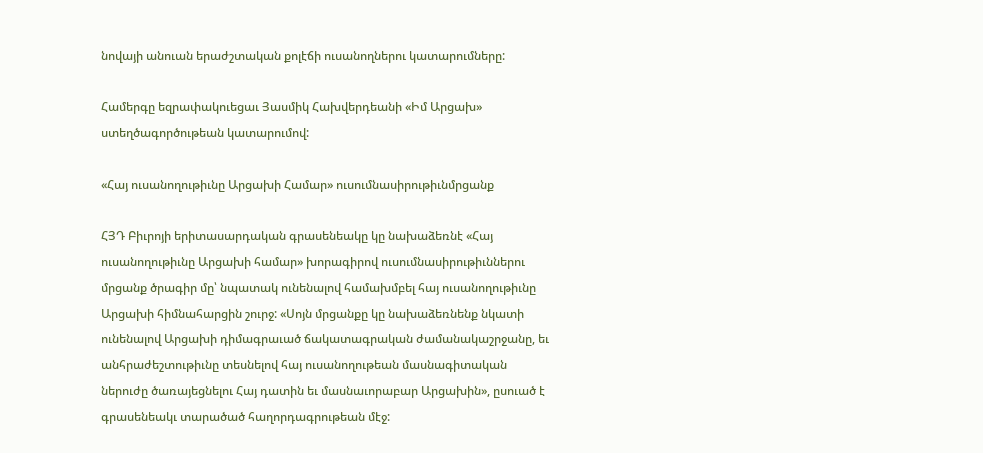նովայի անուան երաժշտական քոլէճի ուսանողներու կատարումները:

Համերգը եզրափակուեցաւ Յասմիկ Հախվերդեանի «Իմ Արցախ» ստեղծագործութեան կատարումով:

«Հայ ուսանողութիւնը Արցախի Համար» ուսումնասիրութիւնմրցանք

ՀՅԴ Բիւրոյի երիտասարդական գրասենեակը կը նախաձեռնէ «Հայ ուսանողութիւնը Արցախի համար» խորագիրով ուսումնասիրութիւններու մրցանք ծրագիր մը՝ նպատակ ունենալով համախմբել հայ ուսանողութիւնը Արցախի հիմնահարցին շուրջ: «Սոյն մրցանքը կը նախաձեռնենք նկատի ունենալով Արցախի դիմագրաւած ճակատագրական ժամանակաշրջանը, եւ անհրաժեշտութիւնը տեսնելով հայ ուսանողութեան մասնագիտական ներուժը ծառայեցնելու Հայ դատին եւ մասնաւորաբար Արցախին», ըսուած է գրասենեակւ տարածած հաղորդագրութեան մէջ: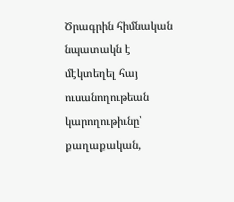Ծրագրին հիմնական նպատակն է մէկտեղել հայ ուսանողութեան կարողութիւնը՝ քաղաքական,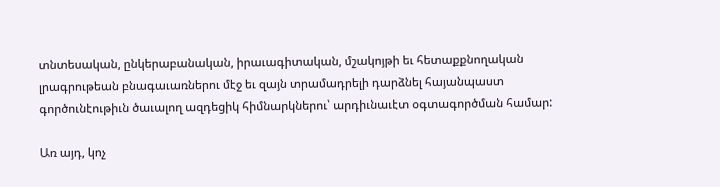տնտեսական, ընկերաբանական, իրաւագիտական, մշակոյթի եւ հետաքքնողական լրագրութեան բնագաւառներու մէջ եւ զայն տրամադրելի դարձնել հայանպաստ գործունէութիւն ծաւալող ազդեցիկ հիմնարկներու՝ արդիւնաւէտ օգտագործման համար:

Առ այդ, կոչ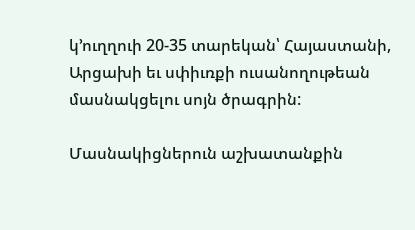կ’ուղղուի 20-35 տարեկան՝ Հայաստանի, Արցախի եւ սփիւռքի ուսանողութեան մասնակցելու սոյն ծրագրին:

Մասնակիցներուն աշխատանքին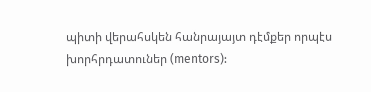պիտի վերահսկեն հանրայայտ դէմքեր որպէս խորհրդատուներ (mentors):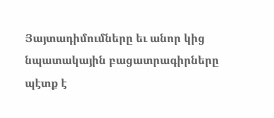Յայտադիմումները եւ անոր կից նպատակային բացատրագիրները պէտք է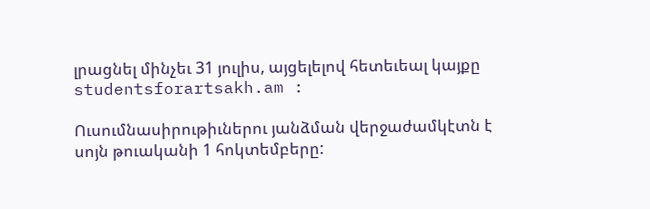լրացնել մինչեւ 31 յուլիս, այցելելով հետեւեալ կայքը studentsforartsakh.am :

Ուսումնասիրութիւներու յանձման վերջաժամկէտն է սոյն թուականի 1 հոկտեմբերը: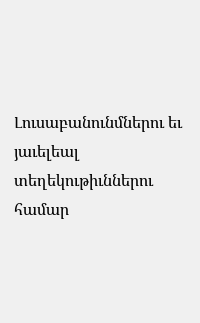Լուսաբանունմներու եւ յաւելեալ տեղեկութիւններու համար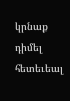կրնաք դիմել հետեւեալ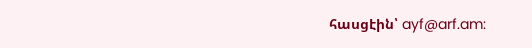հասցէին՝ ayf@arf.am: